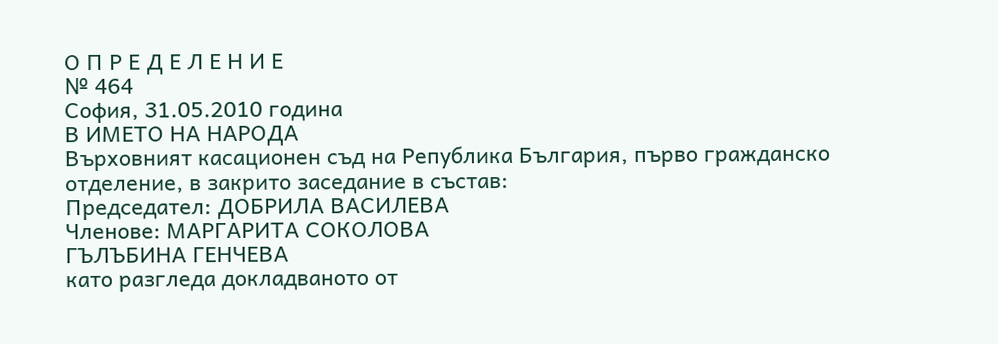О П Р Е Д Е Л Е Н И Е
№ 464
София, 31.05.2010 година
В ИМЕТО НА НАРОДА
Върховният касационен съд на Република България, първо гражданско отделение, в закрито заседание в състав:
Председател: ДОБРИЛА ВАСИЛЕВА
Членове: МАРГАРИТА СОКОЛОВА
ГЪЛЪБИНА ГЕНЧЕВА
като разгледа докладваното от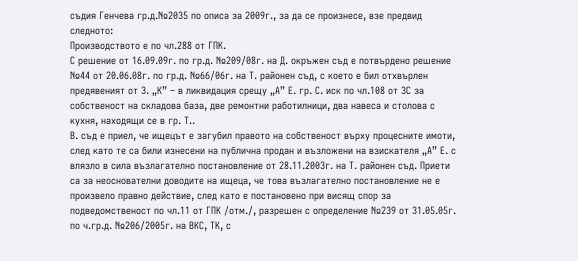съдия Генчева гр.д.№2035 по описа за 2009г., за да се произнесе, взе предвид следното:
Производството е по чл.288 от ГПК.
С решение от 16.09.09г. по гр.д. №209/08г. на Д. окръжен съд е потвърдено решение №44 от 20.06.08г. по гр.д. №66/06г. на Т. районен съд, с което е бил отхвърлен предявеният от З. „К” – в ликвидация срещу „А” Е. гр. С. иск по чл.108 от ЗС за собственост на складова база, две ремонтни работилници, два навеса и столова с кухня, находящи се в гр. Т..
В. съд е приел, че ищецът е загубил правото на собственост върху процесните имоти, след като те са били изнесени на публична продан и възложени на взискателя „А” Е. с влязло в сила възлагателно постановление от 28.11.2003г. на Т. районен съд. Приети са за неоснователни доводите на ищеца, че това възлагателно постановление не е произвело правно действие, след като е постановено при висящ спор за подведомственост по чл.11 от ГПК /отм./, разрешен с определение №239 от 31.05.05г. по ч.гр.д. №206/2005г. на ВКС, ТК, с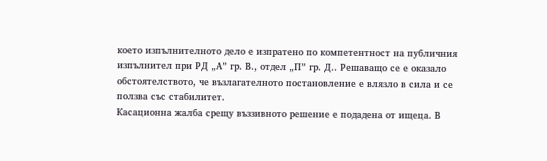което изпълнителното дело е изпратено по компетентност на публичния изпълнител при РД „А” гр. В., отдел „П” гр. Д.. Решаващо се е оказало обстоятелството, че възлагателното постановление е влязло в сила и се ползва със стабилитет.
Касационна жалба срещу въззивното решение е подадена от ищеца. В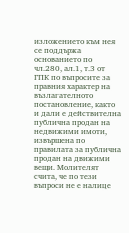изложението към нея се поддържа основанието по чл.280, ал.1, т.3 от ГПК по въпросите за правния характер на възлагателното постановление, както и дали е действителна публична продан на недвижими имоти, извършена по правилата за публична продан на движими вещи. Молителят счита, че по тези въпроси не е налице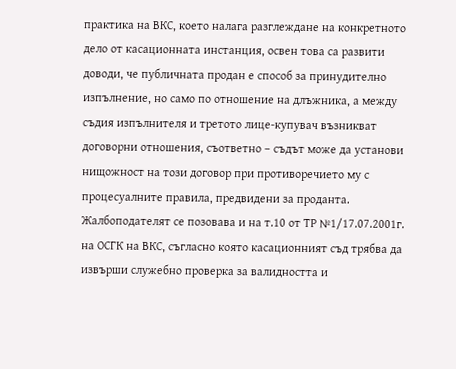практика на ВКС, което налага разглеждане на конкретното дело от касационната инстанция, освен това са развити доводи, че публичната продан е способ за принудително изпълнение, но само по отношение на длъжника, а между съдия изпълнителя и третото лице-купувач възникват договорни отношения, съответно – съдът може да установи нищожност на този договор при противоречието му с процесуалните правила, предвидени за проданта. Жалбоподателят се позовава и на т.10 от ТР №1/17.07.2001г. на ОСГК на ВКС, съгласно която касационният съд трябва да извърши служебно проверка за валидността и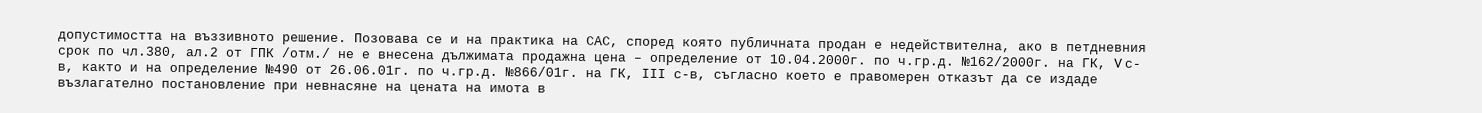допустимостта на въззивното решение. Позовава се и на практика на САС, според която публичната продан е недействителна, ако в петдневния срок по чл.380, ал.2 от ГПК /отм./ не е внесена дължимата продажна цена – определение от 10.04.2000г. по ч.гр.д. №162/2000г. на ГК, V с-в, както и на определение №490 от 26.06.01г. по ч.гр.д. №866/01г. на ГК, ІІІ с-в, съгласно което е правомерен отказът да се издаде възлагателно постановление при невнасяне на цената на имота в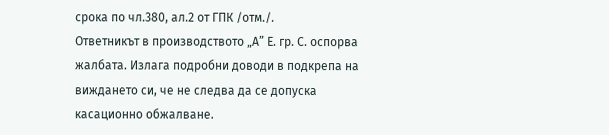срока по чл.380, ал.2 от ГПК /отм./.
Ответникът в производството „А” Е. гр. С. оспорва жалбата. Излага подробни доводи в подкрепа на виждането си, че не следва да се допуска касационно обжалване.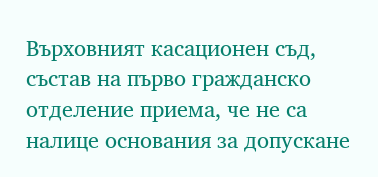Върховният касационен съд, състав на първо гражданско отделение приема, че не са налице основания за допускане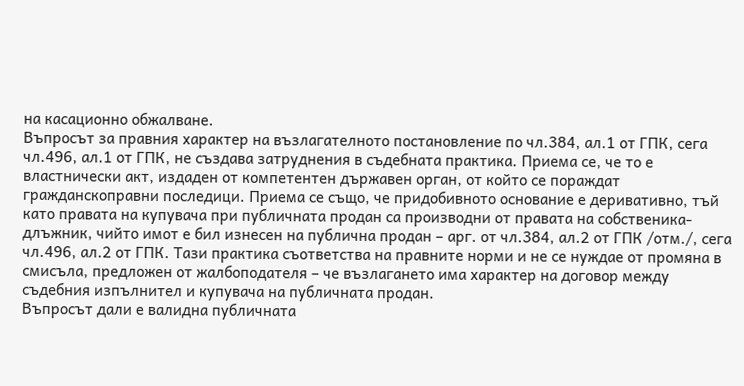на касационно обжалване.
Въпросът за правния характер на възлагателното постановление по чл.384, ал.1 от ГПК, сега чл.496, ал.1 от ГПК, не създава затруднения в съдебната практика. Приема се, че то е властнически акт, издаден от компетентен държавен орган, от който се пораждат гражданскоправни последици. Приема се също, че придобивното основание е деривативно, тъй като правата на купувача при публичната продан са производни от правата на собственика-длъжник, чийто имот е бил изнесен на публична продан – арг. от чл.384, ал.2 от ГПК /отм./, сега чл.496, ал.2 от ГПК. Тази практика съответства на правните норми и не се нуждае от промяна в смисъла, предложен от жалбоподателя – че възлагането има характер на договор между съдебния изпълнител и купувача на публичната продан.
Въпросът дали е валидна публичната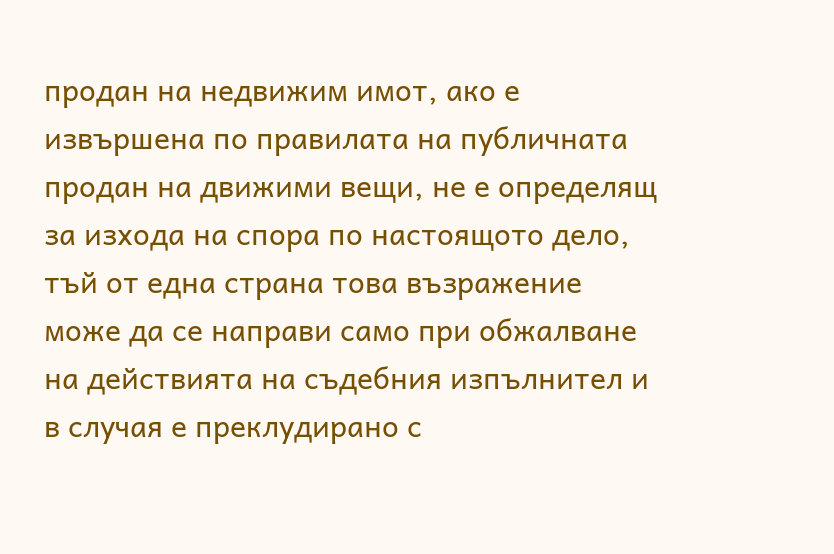продан на недвижим имот, ако е извършена по правилата на публичната продан на движими вещи, не е определящ за изхода на спора по настоящото дело, тъй от една страна това възражение може да се направи само при обжалване на действията на съдебния изпълнител и в случая е преклудирано с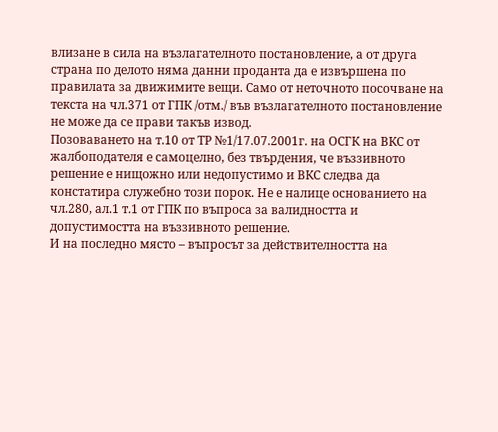влизане в сила на възлагателното постановление, а от друга страна по делото няма данни проданта да е извършена по правилата за движимите вещи. Само от неточното посочване на текста на чл.371 от ГПК /отм./ във възлагателното постановление не може да се прави такъв извод.
Позоваването на т.10 от ТР №1/17.07.2001г. на ОСГК на ВКС от жалбоподателя е самоцелно, без твърдения, че въззивното решение е нищожно или недопустимо и ВКС следва да констатира служебно този порок. Не е налице основанието на чл.280, ал.1 т.1 от ГПК по въпроса за валидността и допустимостта на въззивното решение.
И на последно място – въпросът за действителността на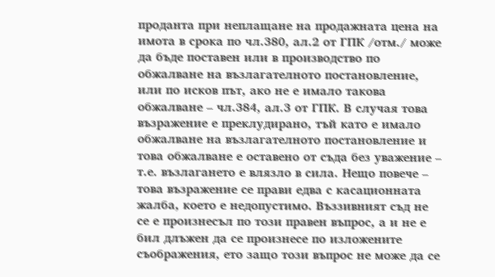проданта при неплащане на продажната цена на имота в срока по чл.380, ал.2 от ГПК /отм./ може да бъде поставен или в производство по обжалване на възлагателното постановление, или по исков път, ако не е имало такова обжалване – чл.384, ал.3 от ГПК. В случая това възражение е преклудирано, тъй като е имало обжалване на възлагателното постановление и това обжалване е оставено от съда без уважение – т.е. възлагането е влязло в сила. Нещо повече – това възражение се прави едва с касационната жалба, което е недопустимо. Въззивният съд не се е произнесъл по този правен въпрос, а и не е бил длъжен да се произнесе по изложените съображения, ето защо този въпрос не може да се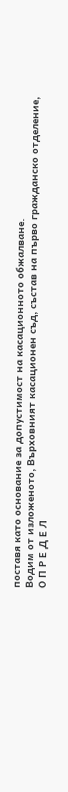поставя като основание за допустимост на касационното обжалване.
Водим от изложеното, Върховният касационен съд, състав на първо гражданско отделение,
О П Р Е Д Е Л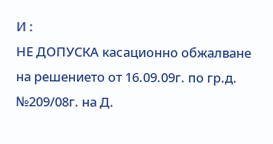И :
НЕ ДОПУСКА касационно обжалване на решението от 16.09.09г. по гр.д. №209/08г. на Д.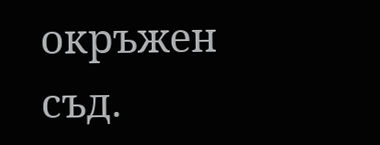окръжен съд.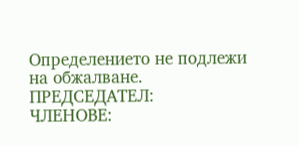Определението не подлежи на обжалване.
ПРЕДСЕДАТЕЛ:
ЧЛЕНОВЕ: